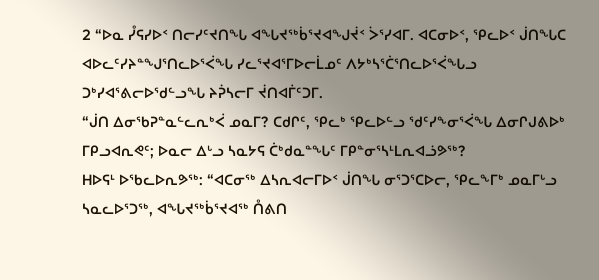2 “ᐅᓇ ᓮᕋᓯᐅᑉ ᑎᓕᓯᑦᔪᑎᖓ ᐊᖓᔪᖅᑳᕐᔪᐊᖑᔫᑉ ᐴᕐᓯᐊᒥ. ᐊᑕᓂᐅᑉ, ᕿᓚᐅᑉ ᒎᑎᖓᑕ ᐊᐅᓚᑦᓯᔨᓐᖑᕐᑎᓚᐅᕐᐹᖓ ᓯᓚᕐᔪᐊᕐᒥᐅᓕᒫᓄᑦ ᐱᔭᒃᓴᕐᑖᕐᑎᓚᐅᕐᐹᖓᓗ ᑐᒃᓯᐊᕐᕕᓕᐅᖁᓪᓗᖓ ᔨᕉᓴᓕᒥ ᔫᑎᐊᒦᑦᑐᒥ.
“ᒎᑎ ᐃᓂᖃᕈᓐᓇᓪᓚᕆᒃᐹ ᓄᓇᒥ? ᑕᑯᒋᑦ, ᕿᓚᒃ ᕿᓚᐅᓪᓗ ᖁᑦᓯᖕᓂᕐᐹᖓ ᐃᓂᒋᒍᕕᐅᒃ ᒥᑭᓗᐊᕆᕙᑦ; ᐅᓇᓕ ᐃᒡᓗ ᓴᓇᔭᕋ ᑖᒃᑯᓇᓐᖓᑦ ᒥᑭᓐᓂᕐᓴᒻᒪᕆᐊᓘᕗᖅ?
ᕼᐅᕋᒻ ᐅᖃᓚᐅᕆᕗᖅ: “ᐊᑕᓂᖅ ᐃᓴᕆᐊᓕᒥᐅᑉ ᒎᑎᖓ ᓂᕐᑐᕐᑕᐅᓕ, ᕿᓚᖕᒥᒃ ᓄᓇᒥᒡᓗ ᓴᓇᓚᐅᕐᑐᖅ, ᐊᖓᔪᖅᑳᕐᔪᐊᖅ ᑍᕕᑎ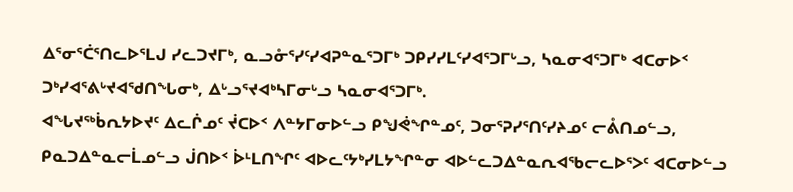ᐃᕐᓂᕐᑖᕐᑎᓚᐅᕐᒪᒍ ᓯᓚᑐᔪᒥᒃ, ᓇᓗᓁᕐᓯᑦᓯᐊᕈᓐᓇᕐᑐᒥᒃ ᑐᑭᓯᓯᒪᑦᓯᐊᕐᑐᒥᒡᓗ, ᓴᓇᓂᐊᕐᑐᒥᒃ ᐊᑕᓂᐅᑉ ᑐᒃᓯᐊᕐᕕᒡᔪᐊᖁᑎᖓᓂᒃ, ᐃᒡᓗᕐᔪᐊᒃᓴᒥᓂᒡᓗ ᓴᓇᓂᐊᕐᑐᒥᒃ.
ᐊᖓᔪᖅᑳᕆᔭᐅᔪᑦ ᐃᓚᒌᓄᑦ ᔫᑕᐅᑉ ᐱᓐᔭᒥᓂᐅᓪᓗ ᑭᖑᕚᖏᓐᓄᑦ, ᑐᓂᕐᕈᓯᕐᑎᑦᓯᔨᓄᑦ ᓕᕔᑎᓄᓪᓗ, ᑭᓇᑐᐃᓐᓇᓕᒫᓄᓪᓗ ᒎᑎᐅᑉ ᐆᒻᒪᑎᖏᑦ ᐊᐅᓚᑦᔭᒃᓯᒪᔭᖏᓐᓂ ᐊᐅᓪᓚᑐᐃᓐᓇᕆᐊᖃᓕᓚᐅᕐᐳᑦ ᐊᑕᓂᐅᓪᓗ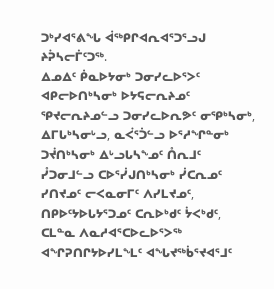ᑐᒃᓯᐊᕐᕕᖓ ᐋᖅᑭᒋᐊᕆᐊᕐᑐᕐᓗᒍ ᔨᕉᓴᓕᒦᑦᑐᖅ.
ᐃᓄᐃᑦ ᑮᓇᐅᔭᓂᒃ ᑐᓂᓯᓚᐅᕐᐳᑦ ᐊᑭᓕᐅᑎᒃᓴᓂᒃ ᐅᔭᕋᓕᕆᔨᓄᑦ ᕿᔪᓕᕆᔨᓄᓪᓗ ᑐᓂᓯᓚᐅᕆᕗᑦ ᓂᕿᒃᓴᓂᒃ, ᐃᒥᒐᒃᓴᓂᒡᓗ, ᓇᐹᕐᑑᓪᓗ ᐅᕐᓱᖏᓐᓂᒃ ᑐᔫᑎᒃᓴᓂᒃ ᐃᒡᓗᒐᓴᖕᓄᑦ ᑍᕆᒧᑦ ᓮᑐᓂᒧᓪᓗ ᑕᐅᕐᓰᒍᑎᒃᓴᓂᒃ ᓰᑕᕆᓄᑦ ᓯᑎᔪᓄᑦ ᓕᐸᓇᓂᒥᑦ ᐱᓯᒪᔪᓄᑦ, ᑎᑭᐅᑦᔭᐅᒐᔭᕐᑐᓄᑦ ᑕᕆᐅᒃᑯᑦ ᔮᐸᒃᑯᑦ, ᑕᒪᓐᓇ ᐱᓇᓱᐊᕐᑕᐅᓚᐅᕐᐳᖅ ᐊᖏᕈᑎᒋᔭᐅᓯᒪᖕᒪᑦ ᐊᖓᔪᖅᑳᕐᔪᐊᕐᒧᑦ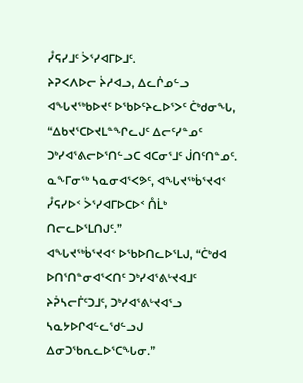ᓮᕋᓯᒧᑦ ᐴᕐᓯᐊᒥᐅᒧᑦ.
ᔨᕈᐸᐱᐅᓕ ᔩᓱᐊᓗ, ᐃᓚᒌᓄᓪᓗ ᐊᖓᔪᖅᑲᐅᔪᑦ ᐅᖃᐅᑦᔨᓚᐅᕐᐳᑦ ᑖᒃᑯᓂᖓ, “ᐃᑲᔪᕐᑕᐅᔪᒪᓐᖏᓚᒍᑦ ᐃᓕᑦᓯᓐᓄᑦ ᑐᒃᓯᐊᕐᕕᓕᐅᕐᑎᓪᓗᑕ ᐊᑕᓂᕐᒧᑦ ᒎᑎᑦᑎᓐᓄᑦ. ᓇᖕᒥᓂᖅ ᓴᓇᓂᐊᕐᐸᕗᑦ, ᐊᖓᔪᖅᑳᕐᔪᐊᑉ ᓮᕋᓯᐅᑉ ᐴᕐᓯᐊᒥᐅᑕᐅᑉ ᑍᒫᒃ ᑎᓕᓚᐅᕐᒪᑎᒍᑦ.”
ᐊᖓᔪᖅᑳᕐᔪᐊᑉ ᐅᖃᐅᑎᓚᐅᕐᒪᒍ, “ᑖᒃᑯᐊ ᐅᑎᕐᑎᓐᓂᐊᕐᐸᑎᑦ ᑐᒃᓯᐊᕐᕕᒡᔪᐊᒧᑦ ᔨᕉᓴᓕᒦᑦᑐᒧᑦ, ᑐᒃᓯᐊᕐᕕᒡᔪᐊᕐᓗ ᓴᓇᔭᐅᒋᐊᓪᓚᖁᓪᓗᒍ ᐃᓂᑐᖃᕆᓚᐅᕐᑕᖓᓂ.”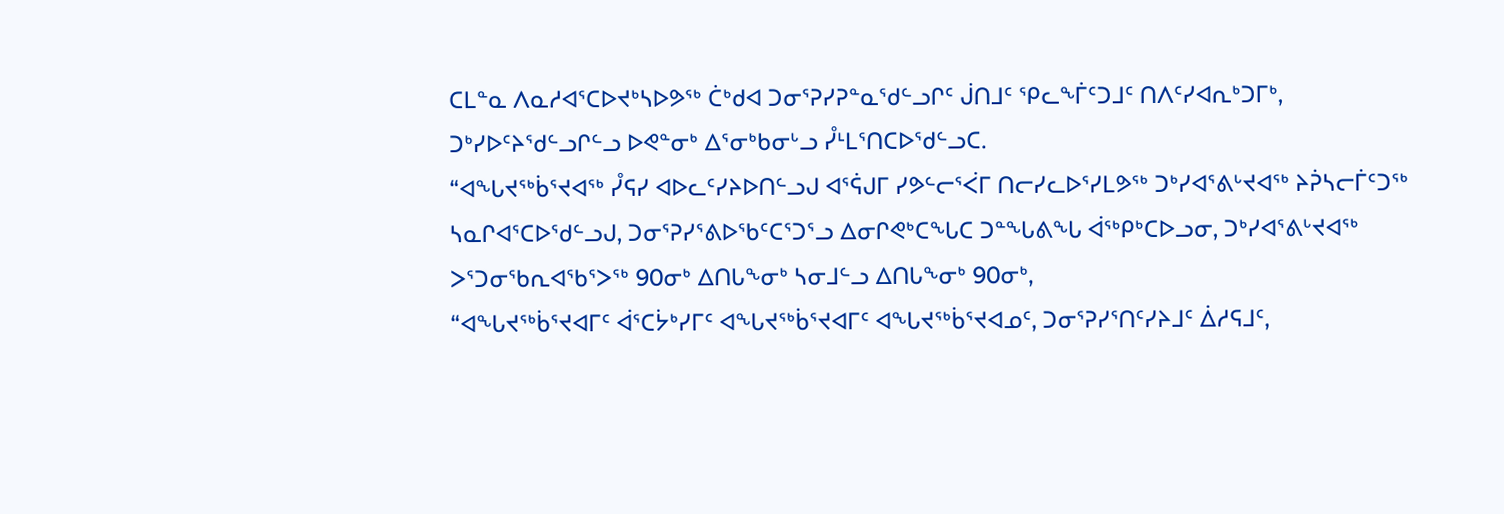ᑕᒪᓐᓇ ᐱᓇᓱᐊᕐᑕᐅᔪᒃᓴᐅᕗᖅ ᑖᒃᑯᐊ ᑐᓂᕐᕈᓯᕈᓐᓇᖁᓪᓗᒋᑦ ᒎᑎᒧᑦ ᕿᓚᖕᒦᑦᑐᒧᑦ ᑎᐱᑦᓯᐊᕆᒃᑐᒥᒃ, ᑐᒃᓯᐅᑦᔨᖁᓪᓗᒋᓪᓗ ᐅᕙᓐᓂᒃ ᐃᕐᓂᒃᑲᓂᒡᓗ ᓮᒻᒪᕐᑎᑕᐅᖁᓪᓗᑕ.
“ᐊᖓᔪᖅᑳᕐᔪᐊᖅ ᓮᕋᓯ ᐊᐅᓚᑦᓯᔨᐅᑎᓪᓗᒍ ᐊᕐᕌᒍᒥ ᓯᕗᓪᓕᕐᐹᒥ ᑎᓕᓯᓚᐅᕐᓯᒪᕗᖅ ᑐᒃᓯᐊᕐᕕᒡᔪᐊᖅ ᔨᕉᓴᓕᒦᑦᑐᖅ ᓴᓇᒋᐊᕐᑕᐅᖁᓪᓗᒍ, ᑐᓂᕐᕈᓯᕐᕕᐅᖃᑦᑕᕐᑐᕐᓗ ᐃᓂᒋᕙᒃᑕᖓᑕ ᑐᓐᖓᕕᖓ ᐋᖅᑭᒃᑕᐅᓗᓂ, ᑐᒃᓯᐊᕐᕕᒡᔪᐊᖅ ᐳᕐᑐᓂᖃᕆᐊᖃᕐᐳᖅ 90ᓂᒃ ᐃᑎᒐᖕᓂᒃ ᓴᓂᒧᓪᓗ ᐃᑎᒐᖕᓂᒃ 90ᓂᒃ,
“ᐊᖓᔪᖅᑳᕐᔪᐊᒥᑦ ᐋᕐᑕᔮᒃᓯᒥᑦ ᐊᖓᔪᖅᑳᕐᔪᐊᒥᑦ ᐊᖓᔪᖅᑳᕐᔪᐊᓄᑦ, ᑐᓂᕐᕈᓯᕐᑎᑦᓯᔨᒧᑦ ᐄᓱᕋᒧᑦ,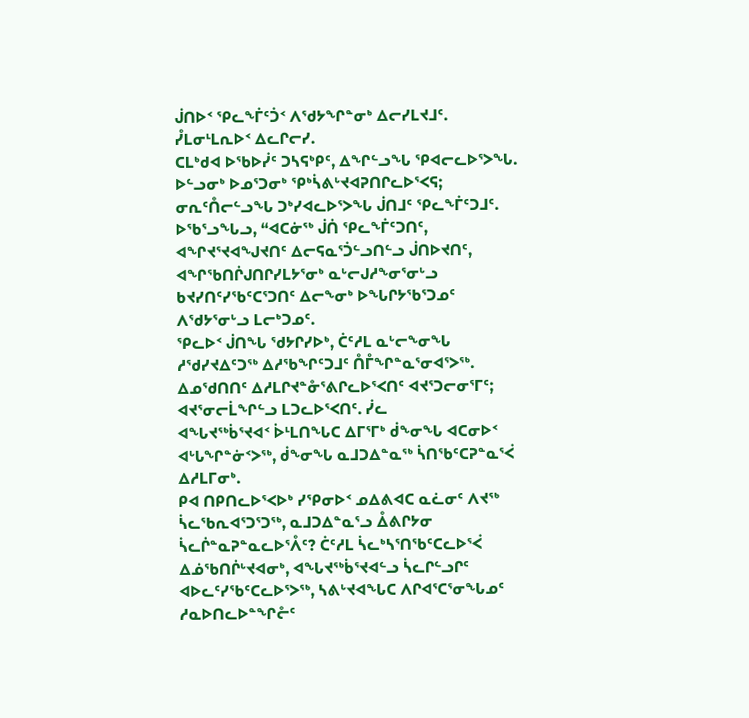ᒎᑎᐅᑉ ᕿᓚᖕᒦᑦᑑᑉ ᐱᖁᔭᖏᓐᓂᒃ ᐃᓕᓯᒪᔪᒧᑦ. ᓮᒪᓂᒻᒪᕆᐅᑉ ᐃᓚᒋᓕᓯ.
ᑕᒪᒃᑯᐊ ᐅᖃᐅᓰᑦ ᑐᓴᕋᒃᑭᑦ, ᐃᖏᓪᓗᖓ ᕿᐊᓕᓚᐅᕐᐳᖓ. ᐅᓪᓗᓂᒃ ᐅᓄᕐᑐᓂᒃ ᕿᒃᓵᕕᒡᔪᐊᕈᑎᒋᓚᐅᕐᐸᕋ; ᓂᕆᑦᑍᓕᓪᓗᖓ ᑐᒃᓯᐊᓚᐅᕐᐳᖓ ᒎᑎᒧᑦ ᕿᓚᖕᒦᑦᑐᒧᑦ.
ᐅᖃᕐᓗᖓᓗ, “ᐊᑕᓃᖅ ᒎᑏ ᕿᓚᖕᒦᑦᑐᑎᑦ, ᐊᖏᔪᕐᔪᐊᖑᔪᑎᑦ ᐃᓕᕋᓇᕐᑑᓪᓗᑎᓪᓗ ᒎᑎᐅᔪᑎᑦ, ᐊᖏᖃᑎᒌᒍᑎᒋᓯᒪᔭᕐᓂᒃ ᓇᒡᓕᒍᓱᖕᓂᕐᓂᒡᓗ ᑲᔪᓯᑎᑦᓯᖃᑦᑕᕐᑐᑎᑦ ᐃᓕᖕᓂᒃ ᐅᖓᒋᔭᖃᕐᑐᓄᑦ ᐱᖁᔭᕐᓂᒡᓗ ᒪᓕᒃᑐᓄᑦ.
ᕿᓚᐅᑉ ᒎᑎᖓ ᖁᔭᒋᓯᐅᒃ, ᑖᑦᓱᒪ ᓇᒡᓕᖕᓂᖓ ᓱᖁᓯᔪᐃᑦᑐᖅ ᐃᓱᖃᖏᑦᑐᒧᑦ ᑍᒤᖏᓐᓇᕐᓂᐊᕐᐳᖅ.
ᐃᓄᖁᑎᑎᑦ ᐃᓱᒪᒋᔪᓐᓁᕐᕕᒋᓚᐅᕐᐸᑎᑦ ᐊᔪᕐᑐᓕᓂᕐᒥᑦ; ᐊᔪᕐᓂᓕᒫᖏᓪᓗ ᒪᑐᓚᐅᕐᐸᑎᑦ. ᓰᓚ
ᐊᖓᔪᖅᑳᕐᔪᐊᑉ ᐆᒻᒪᑎᖓᑕ ᐃᒥᕐᒥᒃ ᑰᖕᓂᖓ ᐊᑕᓂᐅᑉ ᐊᒡᒐᖏᓐᓃᑉᐳᖅ, ᑰᖕᓂᖓ ᓇᒧᑐᐃᓐᓇᖅ ᓵᑎᖃᑦᑕᕈᓐᓇᕐᐹ ᐃᓱᒪᒥᓂᒃ.
ᑭᐊ ᑎᑭᑎᓚᐅᕐᐸᐅᒃ ᓯᕿᓂᐅᑉ ᓄᐃᕕᐊᑕ ᓇᓛᓂᑦ ᐱᔪᖅ ᓵᓚᖃᕆᐊᕐᑐᕐᑐᖅ, ᓇᒧᑐᐃᓐᓇᕐᓗ ᐂᕕᒋᔭᓂ ᓵᓚᒌᓐᓇᕈᓐᓇᓚᐅᕐᐰᑦ? ᑖᑦᓱᒪ ᓵᓚᒃᓴᕐᑎᖃᑦᑕᓚᐅᕐᐹ ᐃᓅᖃᑎᒌᒡᔪᐊᓂᒃ, ᐊᖓᔪᖅᑳᕐᔪᐊᓪᓗ ᓵᓚᒋᓪᓗᒋᑦ ᐊᐅᓚᑦᓯᖃᑦᑕᓚᐅᕐᐳᖅ, ᓴᕕᒡᔪᐊᖓᑕ ᐱᒋᐊᕐᑕᕐᓂᖓᓄᑦ ᓱᓇᐅᑎᓚᐅᓐᖏᓔᑦ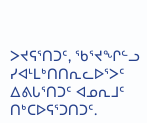ᐳᔪᕋᕐᑎᑐᑦ, ᖃᕐᔪᖏᓪᓗ ᓯᐊᒻᒪᒃᑎᑎᕆᓚᐅᕐᐳᑦ ᐃᕕᒐᕐᑎᑐᑦ ᐊᓄᕆᒧᑦ ᑎᒃᑕᐅᕋᕐᑐᑎᑐᑦ.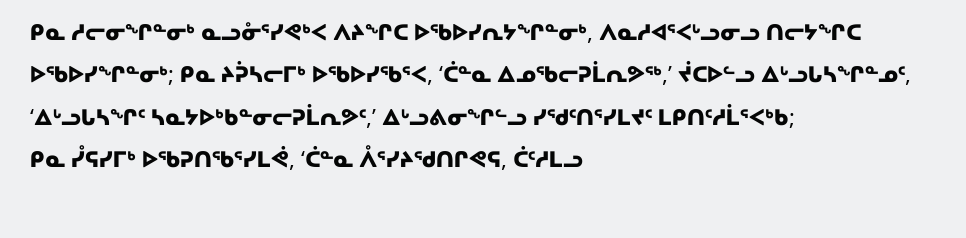ᑭᓇ ᓱᓕᓂᖏᓐᓂᒃ ᓇᓗᓁᕐᓯᕙᒃᐸ ᐱᔨᖏᑕ ᐅᖃᐅᓯᕆᔭᖏᓐᓂᒃ, ᐱᓇᓱᐊᕐᐸᒡᓗᓂᓗ ᑎᓕᔭᖏᑕ ᐅᖃᐅᓯᖏᓐᓂᒃ; ᑭᓇ ᔨᕉᓴᓕᒥᒃ ᐅᖃᐅᓯᖃᕐᐸ, ‘ᑖᓐᓇ ᐃᓄᖃᓕᕈᒫᕆᕗᖅ,’ ᔫᑕᐅᓪᓗ ᐃᒡᓗᒐᓴᖏᓐᓄᑦ, ‘ᐃᒡᓗᒐᓴᖏᑦ ᓴᓇᔭᐅᒃᑲᓐᓂᓕᕈᒫᕆᕗᑦ,’ ᐃᒡᓗᕕᓂᖏᓪᓗ ᓯᖁᑦᑎᕐᓯᒪᔪᑦ ᒪᑭᑎᑦᓱᒫᕐᐸᒃᑲ;
ᑭᓇ ᓮᕋᓯᒥᒃ ᐅᖃᕈᑎᖃᕐᓯᒪᕚ, ‘ᑖᓐᓇ ᐰᕐᓯᔨᖁᑎᒋᕙᕋ, ᑖᑦᓱᒪᓗ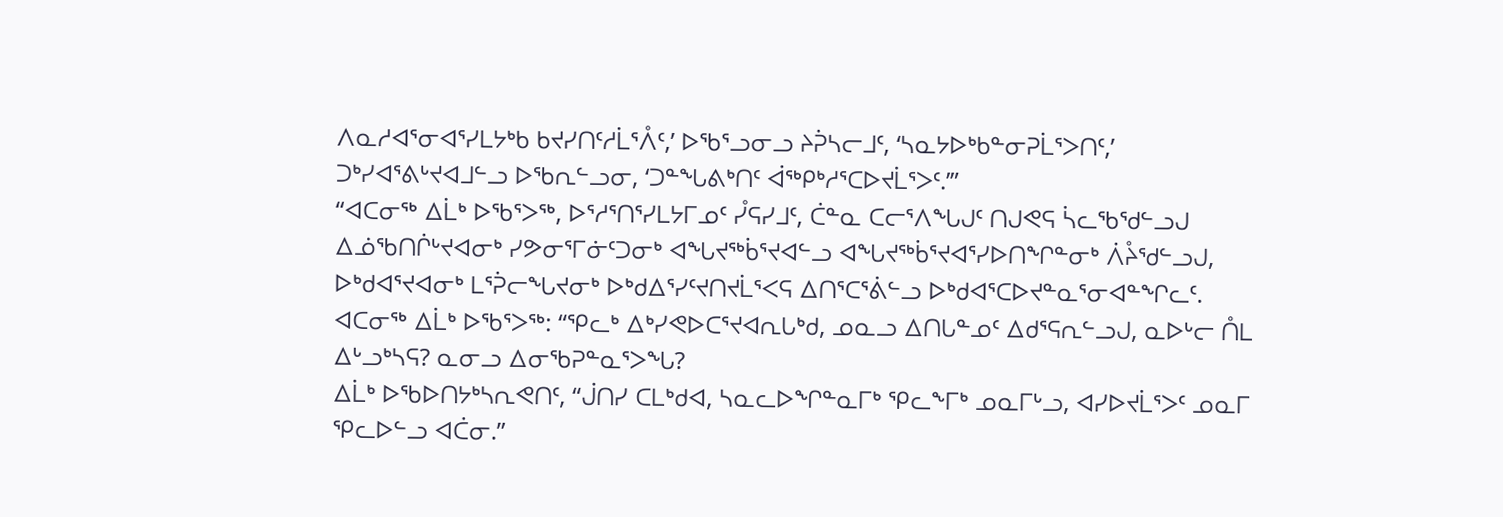ᐱᓇᓱᐊᕐᓂᐊᕐᓯᒪᔭᒃᑲ ᑲᔪᓯᑎᑦᓱᒫᕐᐰᑦ,’ ᐅᖃᕐᓗᓂᓗ ᔨᕉᓴᓕᒧᑦ, ‘ᓴᓇᔭᐅᒃᑲᓐᓂᕈᒫᕐᐳᑎᑦ,’ ᑐᒃᓯᐊᕐᕕᒡᔪᐊᒧᓪᓗ ᐅᖃᕆᓪᓗᓂ, ‘ᑐᓐᖓᕕᒃᑎᑦ ᐋᖅᑭᒃᓱᕐᑕᐅᔪᒫᕐᐳᑦ.’”
“ᐊᑕᓂᖅ ᐃᒫᒃ ᐅᖃᕐᐳᖅ, ᐅᕐᓱᕐᑎᕐᓯᒪᔭᒥᓄᑦ ᓮᕋᓯᒧᑦ, ᑖᓐᓇ ᑕᓕᕐᐱᖓᒍᑦ ᑎᒍᕙᕋ ᓵᓚᖃᖁᓪᓗᒍ ᐃᓅᖃᑎᒌᒡᔪᐊᓂᒃ ᓯᕗᓂᕐᒥᓃᑦᑐᓂᒃ ᐊᖓᔪᖅᑳᕐᔪᐊᓪᓗ ᐊᖓᔪᖅᑳᕐᔪᐊᕐᓯᐅᑎᖏᓐᓂᒃ ᐲᔧᖁᓪᓗᒍ, ᐅᒃᑯᐊᕐᔪᐊᓂᒃ ᒪᕐᕉᓕᖓᔪᓂᒃ ᐅᒃᑯᐃᕐᓯᑦᔪᑎᔪᒫᕐᐸᕋ ᐃᑎᕐᑕᕐᕖᓪᓗ ᐅᒃᑯᐊᕐᑕᐅᔪᓐᓇᕐᓂᐊᓐᖏᓚᑦ.
ᐊᑕᓂᖅ ᐃᒫᒃ ᐅᖃᕐᐳᖅ: “ᕿᓚᒃ ᐃᒃᓯᕙᐅᑕᕐᔪᐊᕆᒐᒃᑯ, ᓄᓇᓗ ᐃᑎᒐᓐᓄᑦ ᐃᑯᕐᕋᕆᓪᓗᒍ, ᓇᐅᒡᓕ ᑍᒪ ᐃᒡᓗᒃᓴᕋ? ᓇᓂᓗ ᐃᓂᖃᕈᓐᓇᕐᐳᖓ?
ᐃᒫᒃ ᐅᖃᐅᑎᔭᒃᓴᕆᕙᑎᑦ, “ᒎᑎᓯ ᑕᒪᒃᑯᐊ, ᓴᓇᓚᐅᖏᓐᓇᒥᒃ ᕿᓚᖕᒥᒃ ᓄᓇᒥᒡᓗ, ᐊᓯᐅᔪᒫᕐᐳᑦ ᓄᓇᒥ ᕿᓚᐅᓪᓗ ᐊᑖᓂ.”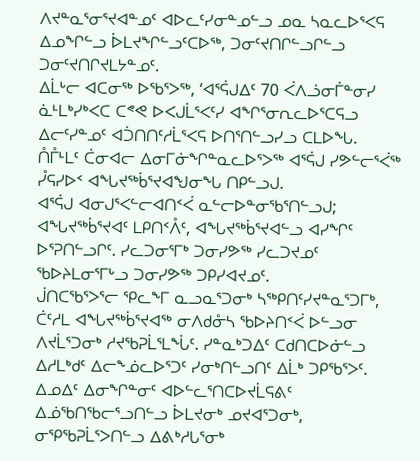ᐱᔪᓐᓇᕐᓂᕐᔪᐊᓐᓄᑦ ᐊᐅᓚᑦᓯᓂᓐᓄᓪᓗ ᓄᓇ ᓴᓇᓚᐅᕐᐸᕋ ᐃᓄᖏᓪᓗ ᐆᒪᔪᖏᓪᓗᑦᑕᐅᖅ, ᑐᓂᑦᔪᑎᒋᓪᓗᒋᓪᓗ ᑐᓂᑦᔪᑎᒋᔪᒪᔭᓐᓄᑦ.
ᐃᒫᒡᓕ ᐊᑕᓂᖅ ᐅᖃᕐᐳᖅ, ‘ᐊᕐᕌᒍᐃᑦ 70 ᐹᐱᓘᓂᒦᓐᓂᓯ ᓈᒻᒪᒃᓯᒃᐸᑕ ᑕᕝᕙ ᐅᐸᒍᒫᕐᐸᑦᓯ ᐊᖏᕐᓂᕆᓚᐅᕐᑕᕋᓗ ᐃᓕᑦᓯᓐᓄᑦ ᐊᑑᑎᑎᑦᓱᒫᕐᐸᕋ ᐅᑎᕐᑎᓪᓗᓯᓗ ᑕᒪᐅᖓ.
ᑍᒤᒻᒪᑦ ᑖᓂᐊᓕ ᐃᓂᒥᓃᖏᓐᓇᓚᐅᕐᐳᖅ ᐊᕐᕌᒍ ᓯᕗᓪᓕᕐᐹᖅ ᓮᕋᓯᐅᑉ ᐊᖓᔪᖅᑳᕐᔪᐊᖑᓂᖓ ᑎᑭᓪᓗᒍ.
ᐊᕐᕌᒍ ᐊᓂᒍᕐᐸᓪᓕᐊᑎᑉᐹ ᓇᓪᓕᐅᓐᓂᖃᕐᑎᓪᓗᒍ; ᐊᖓᔪᖅᑳᕐᔪᐊᑦ ᒪᑭᑎᑉᐰᑦ, ᐊᖓᔪᖅᑳᕐᔪᐊᓪᓗ ᐊᓯᖏᑦ ᐅᕐᕈᑎᓪᓗᒋᑦ. ᓯᓚᑐᓂᕐᒥᒃ ᑐᓂᓯᕗᖅ ᓯᓚᑐᔪᓄᑦ ᖃᐅᔨᒪᓂᕐᒥᒡᓗ ᑐᓂᓯᕗᖅ ᑐᑭᓯᐊᔪᓄᑦ.
ᒎᑎᑕᖃᕐᐳᕐᓕ ᕿᓚᖕᒥ ᓇᓗᓇᕐᑐᓂᒃ ᓴᖅᑭᑎᑦᓯᔪᓐᓇᕐᑐᒥᒃ, ᑖᑦᓱᒪ ᐊᖓᔪᖅᑳᕐᔪᐊᖅ ᓂᐱᑯᓁᓴ ᖃᐅᔨᑎᑉᐹ ᐅᓪᓗᓂ ᐱᔪᒫᕐᑐᓂᒃ ᓱᔪᖃᕈᒫᕐᒪᖔᑦ. ᓯᓐᓇᒃᑐᐃᑦ ᑕᑯᑎᑕᐅᓃᓪᓗ ᐃᓱᒪᒃᑯᑦ ᐃᓕᖕᓅᓚᐅᕐᑐᑦ ᓯᓂᒃᑎᓪᓗᑎᑦ ᐃᒫᒃ ᑐᑭᖃᕐᐳᑦ.
ᐃᓄᐃᑦ ᐃᓂᖏᓐᓂᑦ ᐊᐅᓪᓚᕐᑎᑕᐅᔪᒫᕋᕕᑦ ᐃᓅᖃᑎᖃᓕᕐᓗᑎᓪᓗ ᐆᒪᔪᓂᒃ ᓄᔪᐊᕐᑐᓂᒃ, ᓂᕿᖃᕈᒫᕐᐳᑎᓪᓗ ᐃᕕᒃᓱᒐᕐᓂᒃ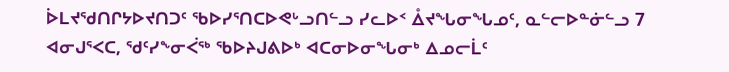ᐆᒪᔪᖁᑎᒋᔭᐅᔪᑎᑐᑦ ᖃᐅᓯᕐᑎᑕᐅᕙᒡᓗᑎᓪᓗ ᓯᓚᐅᑉ ᐂᔪᖓᓂᖓᓄᑦ, ᓇᓪᓕᐅᓐᓃᓪᓗ 7 ᐊᓂᒍᕐᐸᑕ, ᖁᑦᓯᖕᓂᐹᖅ ᖃᐅᔨᒍᕕᐅᒃ ᐊᑕᓂᐅᓂᖓᓂᒃ ᐃᓄᓕᒫᑦ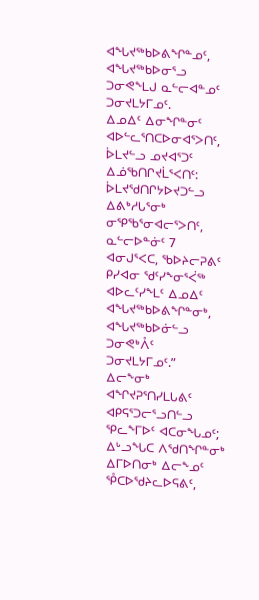ᐊᖓᔪᖅᑲᐅᕕᖏᓐᓄᑦ, ᐊᖓᔪᖅᑲᐅᓂᕐᓗ ᑐᓂᕙᖕᒪᒍ ᓇᓪᓕᐊᓐᓄᑦ ᑐᓂᔪᒪᔭᒥᓄᑦ.
ᐃᓄᐃᑦ ᐃᓂᖏᓐᓂᑦ ᐊᐅᓪᓚᕐᑎᑕᐅᓂᐊᕐᐳᑎᑦ, ᐆᒪᔪᓪᓗ ᓄᔪᐊᕐᑐᑦ ᐃᓅᖃᑎᒋᔪᒫᕐᐸᑎᑦ: ᐆᒪᔪᖁᑎᒋᔭᐅᔪᑐᓪᓗ ᐃᕕᒃᓱᒐᕐᓂᒃ ᓂᕿᖃᕐᓂᐊᓕᕐᐳᑎᑦ, ᓇᓪᓕᐅᓐᓃᑦ 7 ᐊᓂᒍᕐᐸᑕ, ᖃᐅᔨᓕᕈᕕᑦ ᑭᓯᐊᓂ ᖁᑦᓯᖕᓂᕐᐹᖅ ᐊᐅᓚᑦᓯᖕᒪᑦ ᐃᓄᐃᑦ ᐊᖓᔪᖅᑲᐅᕕᖏᓐᓂᒃ, ᐊᖓᔪᖅᑲᐅᓃᓪᓗ ᑐᓂᕙᒃᐰᑦ ᑐᓂᔪᒪᔭᒥᓄᑦ.”
ᐃᓕᖕᓂᒃ ᐊᖏᔪᕈᕐᑎᓯᒪᒐᕕᑦ ᐊᑭᕋᕐᑐᓕᕐᓗᑎᓪᓗ ᕿᓚᖕᒥᐅᑦ ᐊᑕᓂᖓᓄᑦ; ᐃᒡᓗᖓᑕ ᐱᖁᑎᖏᓐᓂᒃ ᐃᒥᐅᑎᓂᒃ ᐃᓕᖕᓄᑦ ᕾᑕᐅᖁᔨᓚᐅᕋᕕᑦ,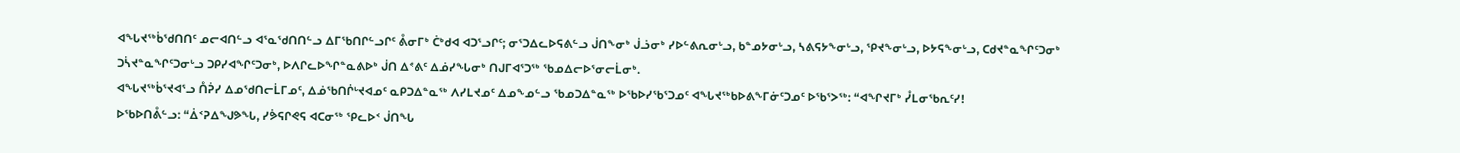ᐊᖓᔪᖅᑳᖁᑎᑎᑦ ᓄᓕᐊᑎᓪᓗ ᐊᕐᓇᖁᑎᑎᓪᓗ ᐃᒥᖃᑎᒋᓪᓗᒋᑦ ᕔᓂᒥᒃ ᑖᒃᑯᐊ ᐊᑐᕐᓗᒋᑦ; ᓂᕐᑐᐃᓚᐅᕋᕕᓪᓗ ᒎᑎᖕᓂᒃ ᒎᓘᓂᒃ ᓯᐅᓪᕕᕆᓂᒡᓗ, ᑲᓐᓄᔭᓂᒡᓗ, ᓴᕕᕋᔭᖕᓂᒡᓗ, ᕿᔪᖕᓂᒡᓗ, ᐅᔭᕋᖕᓂᒡᓗ, ᑕᑯᔪᓐᓇᖏᑦᑐᓂᒃ ᑐᓵᔪᓐᓇᖏᑦᑐᓂᒡᓗ ᑐᑭᓯᐊᖏᑦᑐᓂᒃ, ᐅᐱᒋᓚᐅᖏᓐᓇᕕᐅᒃ ᒎᑎ ᐃᕝᕕᑦ ᐃᓅᓯᖓᓂᒃ ᑎᒍᒥᐊᕐᑐᖅ ᖃᓄᐃᓕᐅᕐᓂᓕᒫᓂᒃ.
ᐊᖓᔪᖅᑳᕐᔪᐊᕐᓗ ᑍᕉᓯ ᐃᓄᖁᑎᓕᒫᒥᓄᑦ, ᐃᓅᖃᑎᒌᒡᔪᐊᓄᑦ ᓇᑭᑐᐃᓐᓇᖅ ᐱᓯᒪᔪᓄᑦ ᐃᓄᖕᓄᓪᓗ ᖃᓄᑐᐃᓐᓇᖅ ᐅᖃᐅᓯᖃᕐᑐᓄᑦ ᐊᖓᔪᖅᑲᐅᕕᖕᒥᓃᑦᑐᓄᑦ ᐅᖃᕐᐳᖅ: “ᐊᖏᔪᒥᒃ ᓮᒪᓂᖃᕆᑦᓯ!
ᐅᖃᐅᑎᕔᓪᓗ: “ᐄᑉᕈᐃᖑᕗᖓ, ᓯᕘᕋᒋᕙᕋ ᐊᑕᓂᖅ ᕿᓚᐅᑉ ᒎᑎᖓ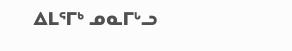ᐃᒪᕐᒥᒃ ᓄᓇᒥᒡᓗ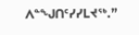ᐱᓐᖑᑎᑦᓯᓯᒪᔪᖅ.”